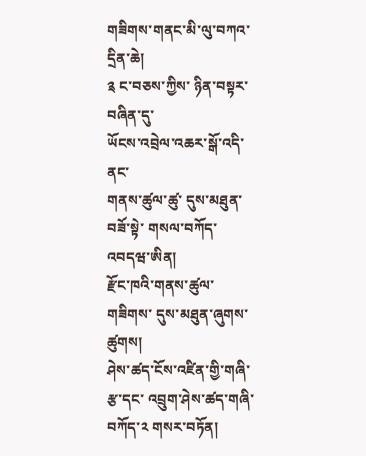གཟིགས་གནང་མི་ལུ་བཀའ་དྲིན་ཆེ།
༉ ང་བཅས་ཀྱིས་ ཉིན་བསྟར་བཞིན་དུ་
ཡོངས་འབྲེལ་འཆར་སྒོ་འདི་ནང་
གནས་ཚུལ་ཚུ་ དུས་མཐུན་བཟོ་སྟེ་ གསལ་བཀོད་འབདཝ་ཨིན།
རྫོང་ཁའི་གནས་ཚུལ་གཟིགས་ དུས་མཐུན་ཞུགས་ཚུགས།
ཤེས་ཚད་ངོས་འཛིན་གྱི་གཞི་རྩ་དང་ འབྲུག་ཤེས་ཚད་གཞི་བཀོད་༢ གསར་བཏོན།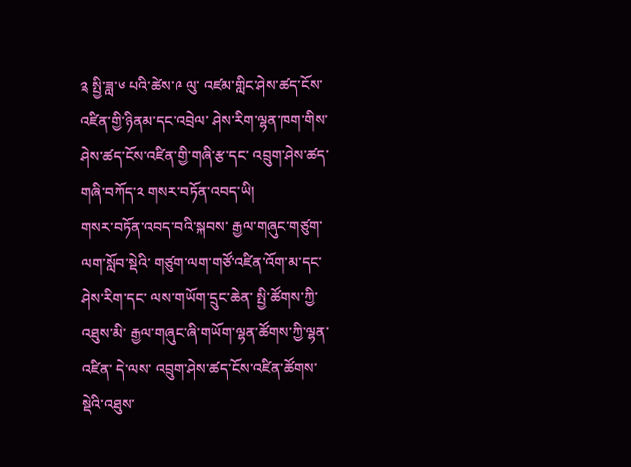༉ སྤྱི་ཟླ་༦ པའི་ཚེས་༩ ལུ་ འཛམ་གླིང་ཤེས་ཚད་ངོས་འཛིན་གྱི་ཉིནམ་དང་འབྲེལ་ ཤེས་རིག་ལྷན་ཁག་གིས་ ཤེས་ཚད་ངོས་འཛིན་གྱི་གཞི་རྩ་དང་ འབྲུག་ཤེས་ཚད་གཞི་བཀོད་༢ གསར་བཏོན་འབད་ཡི།
གསར་བཏོན་འབད་བའི་སྐབས་ རྒྱལ་གཞུང་གཙུག་ལག་སློབ་སྡེའི་ གཙུག་ལག་གཙོ་འཛིན་འོག་མ་དང་ ཤེས་རིག་དང་ ལས་གཡོག་དྲུང་ཆེན་ སྤྱི་ཚོགས་ཀྱི་འཐུས་མི་ རྒྱལ་གཞུང་ཞི་གཡོག་ལྷན་ཚོགས་ཀྱི་ལྷན་འཛིན་ དེ་ལས་ འབྲུག་ཤེས་ཚད་ངོས་འཛིན་ཚོགས་སྡེའི་འཐུས་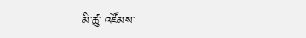མི་ཚུ་ འཛོམས་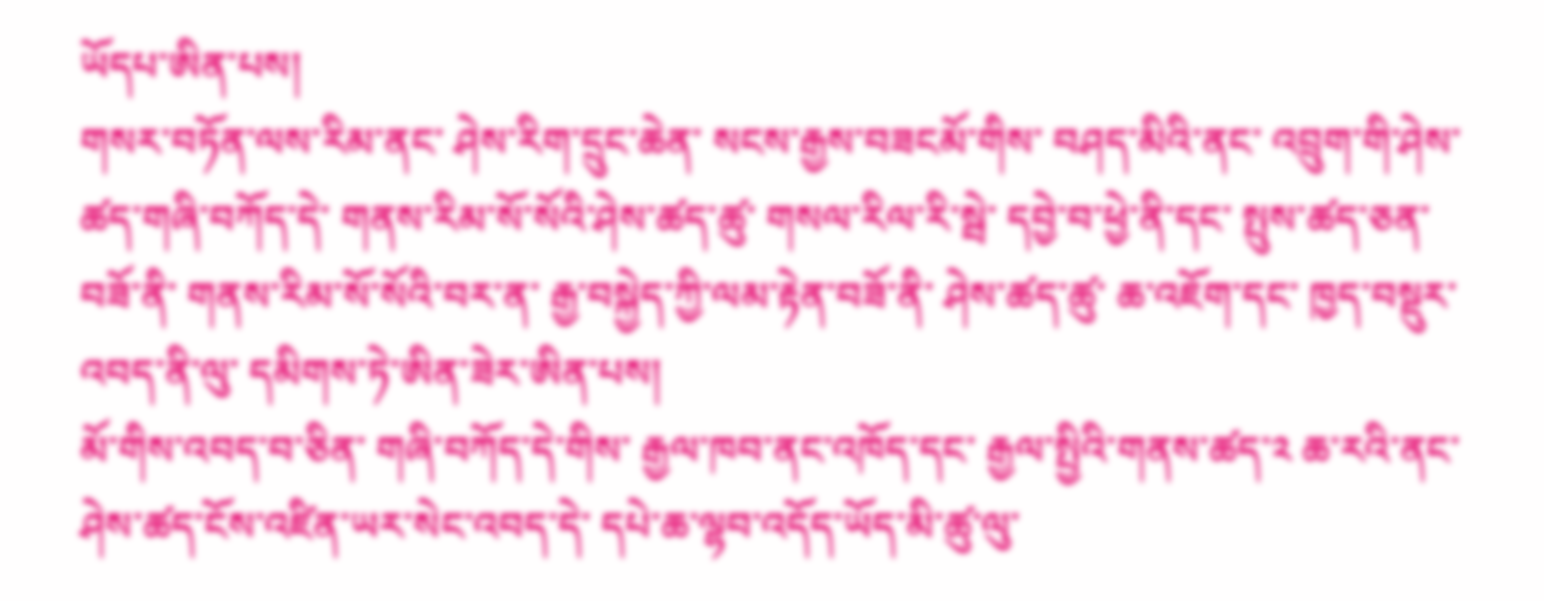ཡོདཔ་ཨིན་པས།
གསར་བཏོན་ལས་རིམ་ནང་ ཤེས་རིག་དྲུང་ཆེན་ སངས་རྒྱས་བཟངམོ་གིས་ བཤད་མིའི་ནང་ འབྲུག་གི་ཤེས་ཚད་གཞི་བཀོད་དེ་ གནས་རིམ་སོ་སོའི་ཤེས་ཚད་ཚུ་ གསལ་རིལ་རི་སྦེ་ དབྱེ་བ་ཕྱེ་ནི་དང་ སྤུས་ཚད་ཅན་བཟོ་ནི་ གནས་རིམ་སོ་སོའི་བར་ན་ རྒྱ་བསྐྱེད་ཀྱི་ལམ་རྟེན་བཟོ་ནི་ ཤེས་ཚད་ཚུ་ ཆ་འཇོག་དང་ ཁྱད་བསྡུར་འབད་ནི་ལུ་ དམིགས་ཏེ་ཨིན་ཟེར་ཨིན་པས།
མོ་གིས་འབད་བ་ཅིན་ གཞི་བཀོད་དེ་གིས་ རྒྱལ་ཁབ་ནང་འཁོད་དང་ རྒྱལ་སྤྱིའི་གནས་ཚད་༢ ཆ་རའི་ནང་ ཤེས་ཚད་ངོས་འཛིན་ཡར་སེང་འབད་དེ་ དཔེ་ཆ་ལྷབ་འདོད་ཡོད་མི་ཚུ་ལུ་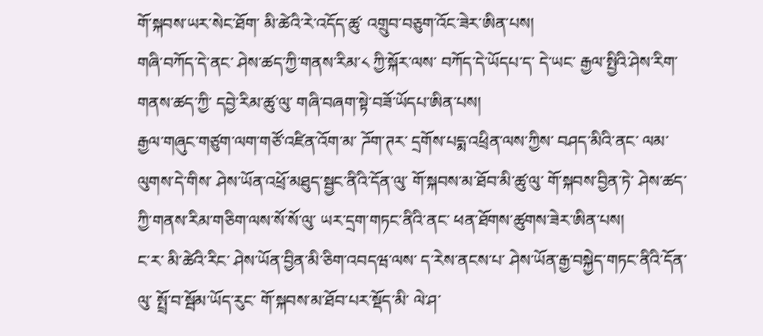གོ་སྐབས་ཡར་སེང་ཐོག་ མི་ཚེའི་རེ་འདོད་ཚུ་ འགྲུབ་བཅུག་འོང་ཟེར་ཨིན་པས།
གཞི་བཀོད་དེ་ནང་ ཤེས་ཚད་ཀྱི་གནས་རིམ་༨ ཀྱི་སྐོར་ལས་ བཀོད་དེ་ཡོདཔ་ད་ དེ་ཡང་ རྒྱལ་སྤྱིའི་ཤེས་རིག་གནས་ཚད་ཀྱི་ དབྱེ་རིམ་ཚུ་ལུ་ གཞི་བཞག་སྟེ་བཟོ་ཡོདཔ་ཨིན་པས།
རྒྱལ་གཞུང་གཙུག་ལག་གཙོ་འཛིན་འོག་མ་ ཌོག་ཊར་ དྲགོས་པདྨ་འཕྲིན་ལས་ཀྱིས་ བཤད་མིའི་ནང་ ལམ་ལུགས་དེ་གིས་ ཤེས་ཡོན་འཕྲོ་མཐུད་སྦྱང་ནིའི་དོན་ལུ་ གོ་སྐབས་མ་ཐོབ་མི་ཚུ་ལུ་ གོ་སྐབས་བྱིན་ཏེ་ ཤེས་ཚད་ཀྱི་གནས་རིམ་གཅིག་ལས་སོ་སོ་ལུ་ ཡར་དྲག་གཏང་ནིའི་ནང་ ཕན་ཐོགས་ཚུགས་ཟེར་ཨིན་པས།
ང་ར་ མི་ཚེའི་རིང་ ཤེས་ཡོན་བྱིན་མི་ཅིག་འབདཝ་ལས་ ད་རེས་ནངས་པ་ ཤེས་ཡོན་རྒྱ་བསྐྱེད་གཏང་ནིའི་དོན་ལུ་ སྤྲོ་བ་སྦོམ་ཡོད་རུང་ གོ་སྐབས་མ་ཐོབ་པར་སྡོད་མི་ ལེ་ཤ་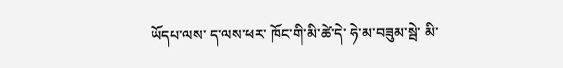ཡོདཔ་ལས་ ད་ལས་ཕར་ ཁོང་གི་མི་ཚེ་དེ་ ཧེ་མ་བཟུམ་སྦེ་ མི་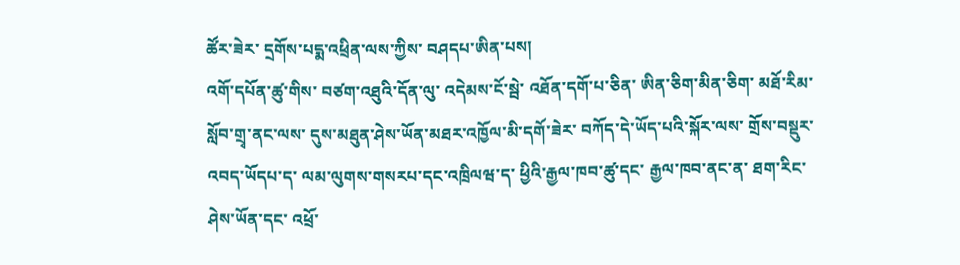ཚོར་ཟེར་ དྲགོས་པདྨ་འཕྲིན་ལས་ཀྱིས་ བཤདཔ་ཨིན་པས།
འགོ་དཔོན་ཚུ་གིས་ བཙག་འཐུའི་དོན་ལུ་ འདེམས་ངོ་སྦེ་ འཐོན་དགོ་པ་ཅིན་ ཨིན་ཅིག་མིན་ཅིག་ མཐོ་རིམ་སློབ་གྲྭ་ནང་ལས་ དུས་མཐུན་ཤེས་ཡོན་མཐར་འཁྱོལ་མི་དགོ་ཟེར་ བཀོད་དེ་ཡོད་པའི་སྐོར་ལས་ གྲོས་བསྡུར་འབད་ཡོདཔ་ད་ ལམ་ལུགས་གསརཔ་དང་འཁྲིལཝ་ད་ ཕྱིའི་རྒྱལ་ཁབ་ཚུ་དང་ རྒྱལ་ཁབ་ནང་ན་ ཐག་རིང་ཤེས་ཡོན་དང་ འཕྲོ་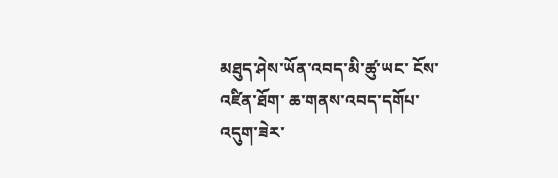མཐུད་ཤེས་ཡོན་འབད་མི་ཚུ་ཡང་ ངོས་འཛིན་ཐོག་ ཆ་གནས་འབད་དགོཔ་འདུག་ཟེར་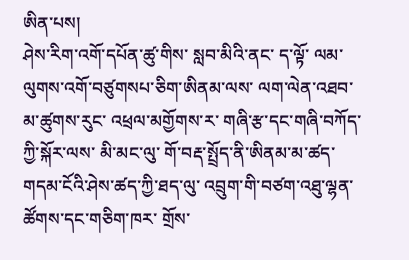ཨིན་པས།
ཤེས་རིག་འགོ་དཔོན་ཚུ་གིས་ སླབ་མིའི་ནང་ ད་ལྟོ་ ལམ་ལུགས་འགོ་བཙུགསཔ་ཅིག་ཨིནམ་ལས་ ལག་ལེན་འཐབ་མ་ཚུགས་རུང་ འཕྲལ་མགྱོགས་ར་ གཞི་རྩ་དང་གཞི་བཀོད་ཀྱི་སྐོར་ལས་ མི་མང་ལུ་ གོ་བརྡ་སྤྲོད་ནི་ཨིནམ་མ་ཚད་ གདམ་ངོའི་ཤེས་ཚད་ཀྱི་ཐད་ལུ་ འབྲུག་གི་བཙག་འཐུ་ལྷན་ཚོགས་དང་གཅིག་ཁར་ གྲོས་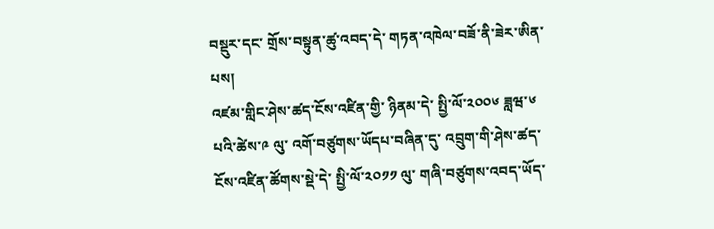བསྡུར་དང་ གྲོས་བསྟུན་ཚུ་འབད་དེ་ གཏན་འཁེལ་བཟོ་ནི་ཟེར་ཨིན་པས།
འཛམ་གླིང་ཤེས་ཚད་ངོས་འཛིན་གྱི་ ཉིནམ་དེ་ སྤྱི་ལོ་༢༠༠༦ ཟླཝ་༦ པའི་ཚེས་༩ ལུ་ འགོ་བཙུགས་ཡོདཔ་བཞིན་དུ་ འབྲུག་གི་ཤེས་ཚད་ངོས་འཛིན་ཚོགས་སྡེ་དེ་ སྤྱི་ལོ་༢༠༡༡ ལུ་ གཞི་བཙུགས་འབད་ཡོད་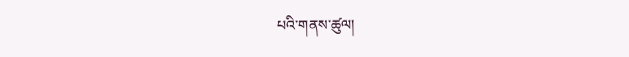པའི་གནས་ཚུལ།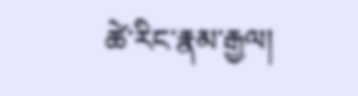ཚེ་རིང་རྣམ་རྒྱལ།